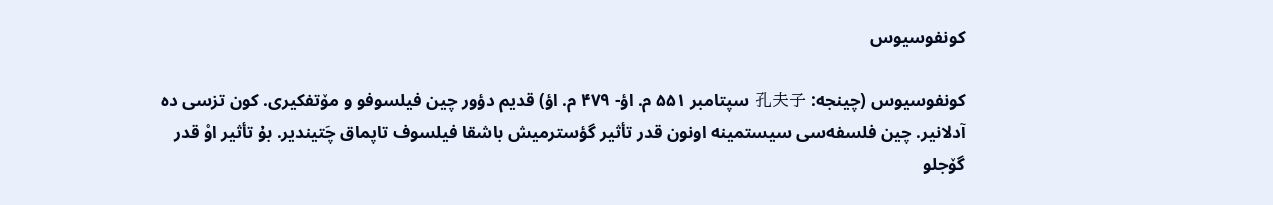کونفوسیوس

کونفوسیوس (چینجه: 孔夫子 سپتامبر ۵۵۱ م. اؤ- ۴۷۹ م. اؤ) قدیم دؤور چین فیلسوفو و مۆتفکیری. کون تزسی ده آدلانیر. چین فلسفه‌سی سیستمینه اونون قدر تأثیر گؤسترمیش باشقا فیلسوف تاپماق چَتیندیر. بۇ تأثیر اوْ قدر گۆجلو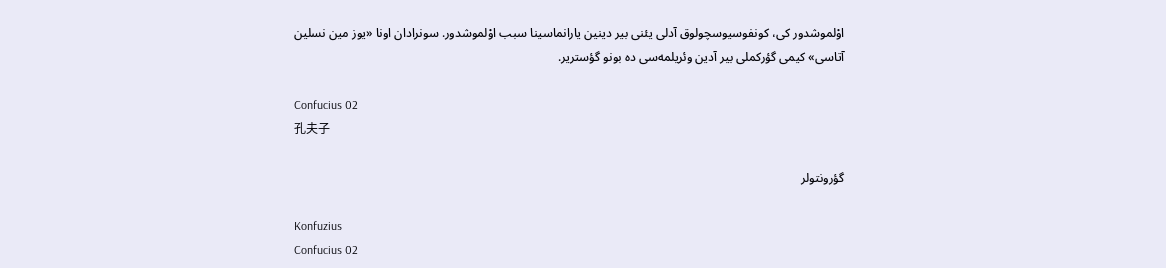اوْلموشدور کی، کونفوسیوسچولوق آدلی یئنی بیر دینین یارانماسینا سبب اوْلموشدور. سونرادان اونا «یوز مین نسلین آتاسی» کیمی گؤرکملی بیر آدین وئریلمه‌سی ده بونو گؤستریر.

Confucius 02
孔夫子

گؤرونتولر

Konfuzius
Confucius 02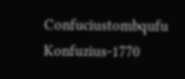Confuciustombqufu
Konfuzius-1770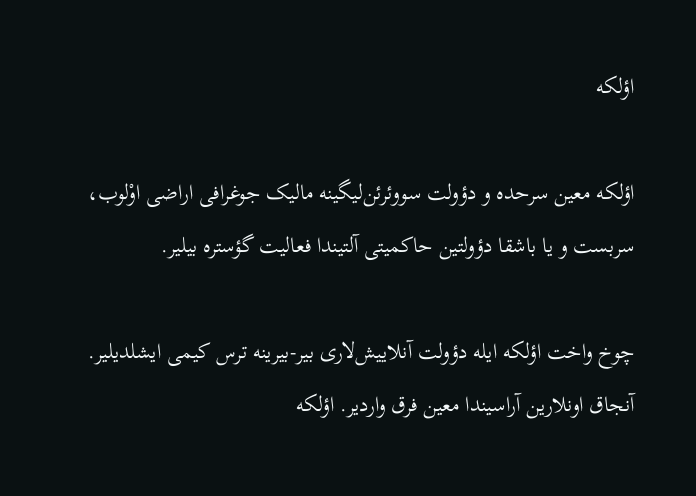اؤلکه

اؤلکه معین سرحده و دؤولت سووئرئن‌لیگینه مالیک جوغرافی اراضی اوْلوب، سربست و یا باشقا دؤولتین حاکمیتی آلتیندا فعالیت گؤستره بیلیر.

چوخ واخت اؤلکه ایله دؤولت آنلاییش‌لاری بیر-بیرینه ترس کیمی ایشلدیلیر. آنجاق اونلارین آراسیندا معین فرق واردیر. اؤلکه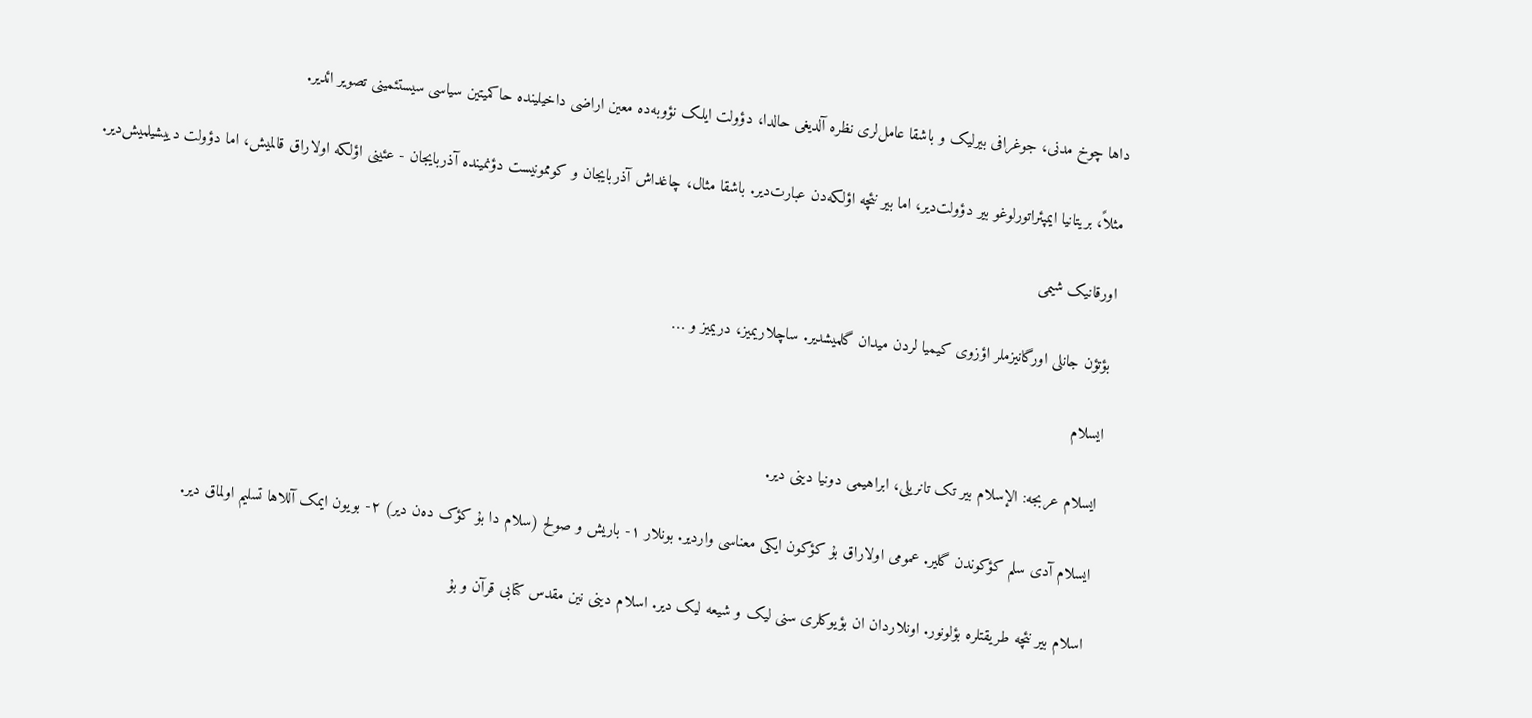داها چوخ مدنی، جوغرافی بیرلیک و باشقا عامل‌لری نظره آلدیغی حالدا، دؤولت ایلک نؤوبه‌ده معین اراضی داخیلینده حاکمیتین سیاسی سیستئمینی تصویر ائدیر.

مثلاً، بریتانیا ایمپئراتورلوغو بیر دؤولت‌دیر، اما بیر نئچه اؤلکه‌دن عبارت‌دیر. باشقا مثال، چاغداش آذربایجان و کوممونیست دؤنمینده آذربایجان - عئینی اؤلکه اولاراق قالمیش، اما دؤولت دییشیلمیش‌دیر.

اورقانیک شیمی

بؤتؤن جانلی اورگانیزملر اؤزوی کیمیا لردن میدان گلمیشدیر. ساچلاریمیز، دریمیز و …

ایسلام

ایسلام عربجه: الإسلام بیر تک تانریلی، ابراهیمی دونیا دینی دیر.

ایسلام آدی سلم کؤکوندن گلیر. عمومی اولاراق بۇ کؤکون ایکی معناسی واردیر. بونلار ۱- باریش و صولح (سلام دا بۇ کؤک ده‌ن دیر) ۲- بویون ایمک آللاها تسلیم اولماق دیر.

اسلام بیر نئچه طریقتلره بؤلونور. اونلاردان ان بؤیوکلری سنی لیک و شیعه لیک دیر. اسلام دینی نین مقدس کتابی قرآن و بۇ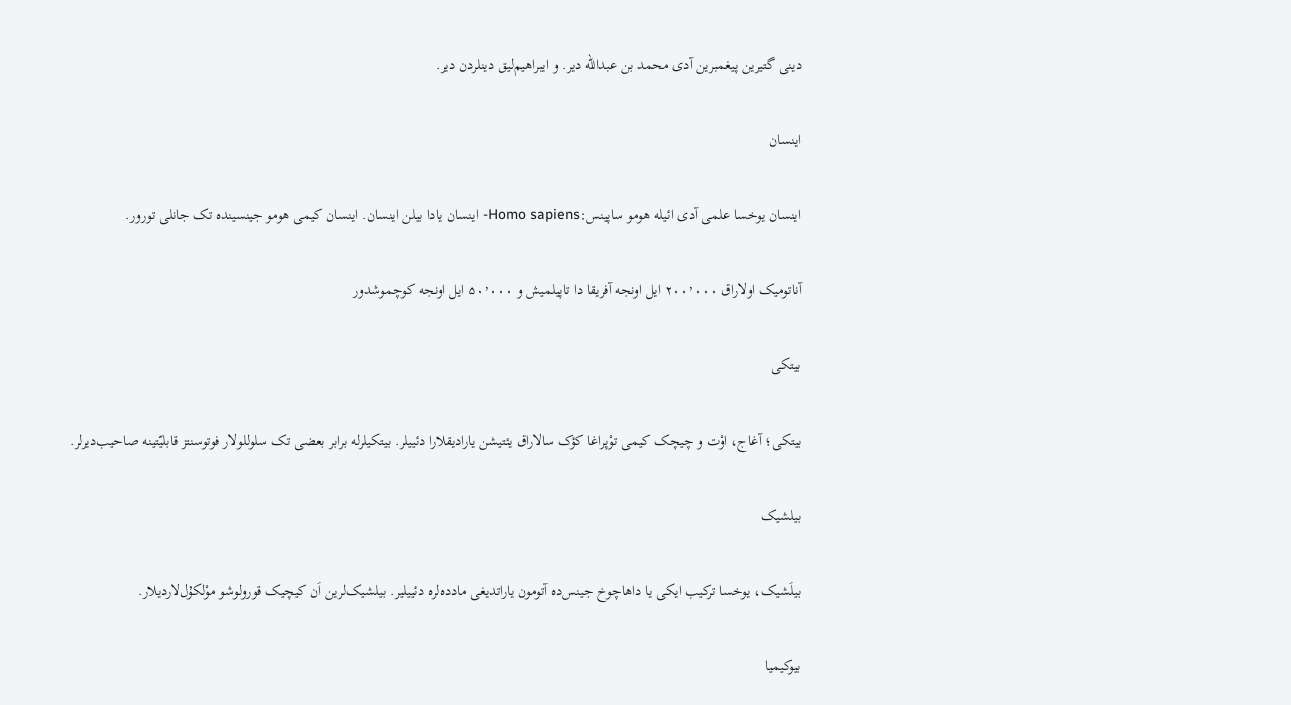دینی گتیرین پیغمبرین آدی محمد بن عبدالله دیر. و ایبراهیم‌لیق دینلردن دیر.

اینسان

اینسان یوخسا علمی آدی ائیله هومو ساپینس:Homo sapiens- اینسان یادا بیلن اینسان. اینسان کیمی هومو جینسینده تک جانلی تورور.

آناتومیک اولاراق ۲۰۰٬۰۰۰ ایل اونجه آفریقا دا تاپیلمیش و ۵۰٬۰۰۰ ایل اونجه کوچموشدور

بیتکی

بیتکی‌؛ آغاج، اوْت و چیچک کیمی توْپراغا کؤک سالاراق یئتیشن یارادیقلارا دئییلر. بیتکیلرله برابر بعضی تک سلوللولار فوتوسنتز قابلیّتینه صاحیب‌دیرلر.

بیلشیک

بیلَشیک، یوخسا ترکیب ایکی یا داهاچوخ جینس‌ده آتومون یاراتدیغی مادده‌لره دئییلیر. بیلشیک‌لرین اَن کیچیک قورولوشو موْلکۇل‌لاردیلار.

بیوکیمیا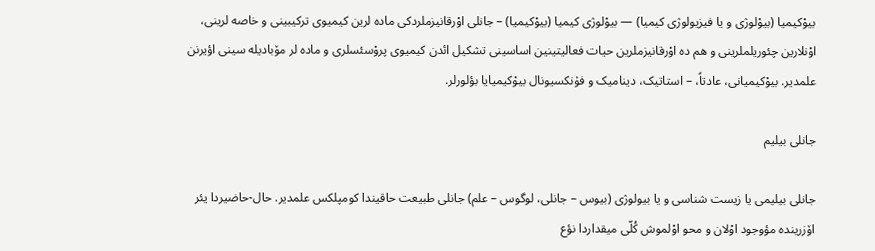بیوْکیمیا (بیوْلوژی و یا فیزیولوژی کیمیا) — بیوْلوژی کیمیا (بیوْکیمیا) – جانلی اوْرقانیزملردکی ماده لرین کیمیوی ترکیبینی و خاصه لرینی، اوْنلارین چئوریلملرینی و هم ده اوْرقانیزملرین حیات فعالیتینین اساسینی تشکیل ائدن کیمیوی پروْسئسلری و ماده لر مۆبادیله سینی اؤیرنن علمدیر. بیوْکیمیانی، عادتاً، – استاتیک، دینامیک و فۇنکسیونال بیوْکیمیایا بؤلورلر.

جانلی بیلیم

جانلی بیلیمی یا زیست شناسی و یا بیولوژی (بیوس – جانلی، لوگوس – علم) جانلی طبیعت حاقیندا کومپلکس علمدیر. حال-حاضیردا یئر اۆزرینده مؤوجود اوْلان و محو اوْلموش کُلّی میقداردا نؤع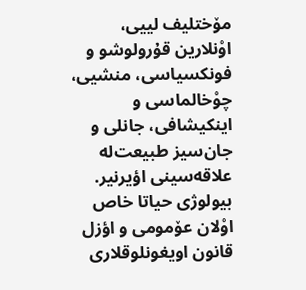مۆختلیف ‌لییی، اوْنلارین قۇرولوشو و فونکسیاسی، منشیی، چوْخالماسی و اینکیشافی، جانلی و جان‌سیز طبیعت‌له علاقه‌سینی اؤیرنیر. بیولوژی حیاتا خاص اوْلان عۆمومی و اؤزل قانون اویغونلوقلاری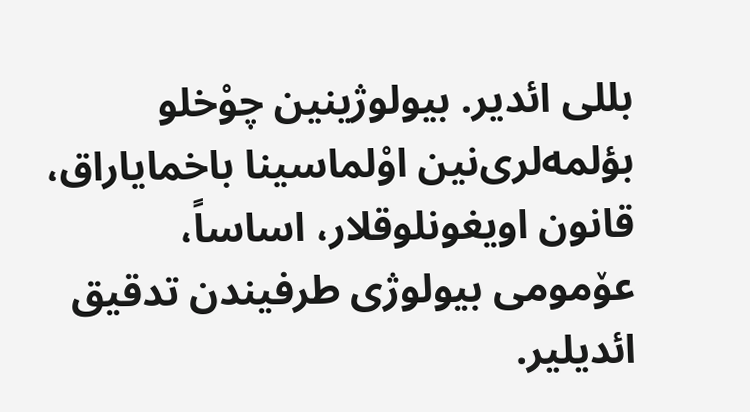بللی ائدیر. بیولوژینین چوْخلو بؤلمه‌لری‌نین اوْلماسینا باخمایاراق، قانون اویغونلوقلار، اساساً، عۆمومی بیولوژی طرفیندن تدقیق ائدیلیر.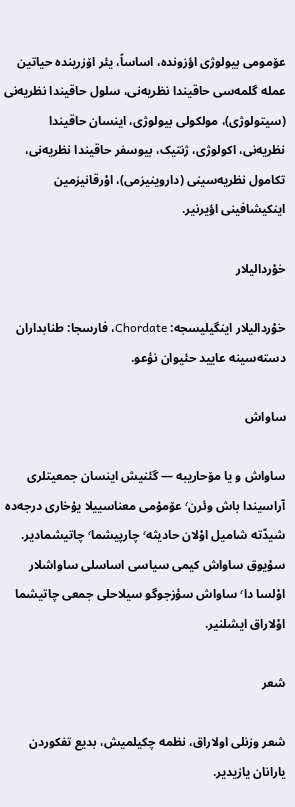عۆمومی بیولوژی اؤزونده، اساساً، یئر اۆزرینده حیاتین عمله گلمه‌سی حاقیندا نظریه‌نی، سلول حاقیندا نظریه‌نی (سیتولوژی)، مولکولی بیولوژی، اینسان حاقیندا نظریه‌نی، اکولوژی، ژنتیک، بیوسفر حاقیندا نظریه‌نی، تکامول نظریه‌سینی (داروینیزمی)، اوْرقانیزمین اینکیشافینی اؤیرنیر.

خوْردالیلار

خوْردالیلار اینگیلیسجه: Chordate، فارسجا: طنابداران دسته‌سینه عایید حئیوان نؤعو.

ساواش

ساواش و یا مۆحاریبه — گئنیش اینسان جمعیتلری آراسیندا باش وئرن٬ عۆمۇمی معناسییلا یۇخاری درجه‌ده شیدّته شامیل اوْلان حادیثه٬ چارپیشما٬ چاتیشمادیر. سوْیوق ساواش کیمی سیاسی اساسلی ساواشلار اوْلسا دا٬ ساواش سؤزجوگو سیلاحلی جمعی چاتیشما اوْلاراق ایشلنیر.

شعر

شعر وزنلی اولاراق، نظمه چکیلمیش، بدیع تفکوردن یارانان یازیدیر.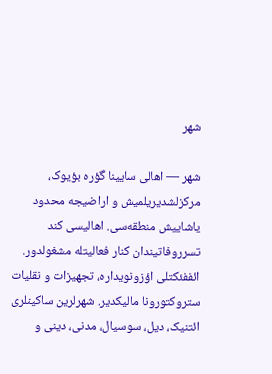شهر

شهر — اهالی سايینا گؤره بؤيوک، مرکزلشدیریلمیش و اراضیجه محدود ياشايیش منطقه‌‌سی. اهالیسی کند تسرروفاتیندان کنار فعالیتله مشغولدور. ائففئکتلی اؤزونویداره، تجهیزات و نقلیات ستروکتورونا مالیکدیر. شهرلرین ساکینلری ائتنیک، دیل، سوسیال، مدنی، دینی و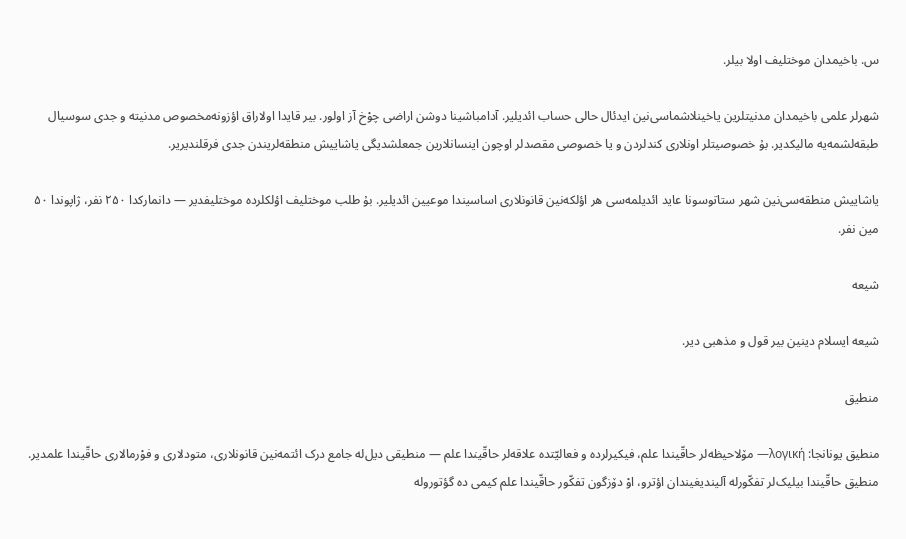س. باخیمدان موختلیف اولا بیلر.

شهرلر علمی باخیمدان مدنیتلرین ياخینلاشماسی‌نین ایدئال حالی حساب ائدیلیر. آدامباشینا دوشن اراضی چوْخ آز اولور. بیر قايدا اولاراق اؤزونه‌مخصوص مدنیته و جدی سوسیال طبقه‌‌لشمه‌يه مالیکدیر. بۇ خصوصیتلر اونلاری کندلردن و يا خصوصی مقصدلر اوچون اینسانلارین جمعلشدیگی ياشايیش منطقه‌‌لریندن جدی فرقلندیریر.

ياشايیش منطقه‌سی‌نین شهر ستاتوسونا عاید ائدیلمه‌سی هر اؤلکه‌نین قانونلاری اساسیندا موعيين ائدیلیر. بۇ طلب موختلیف اؤلکلرده موختلیفدیر — دانمارکدا ۲۵۰ نفر، ژاپوندا ۵۰ مین نفر.

شیعه

شیعه ایسلام دینین بیر قول و مذهبی دیر.

منطیق

منطیق یونانجا: λογική— مۆلاحیظه‌لر حاقّیندا علم، فیکیرلرده و فعالیّتده علاقه‌لر حاقّیندا علم — منطیقی دیل‌له جامع درک ائتمه‌نین قانونلاری، متودلاری و فوْرمالاری حاقّیندا علمدیر. منطیق حاقّیندا بیلیک‌لر تفکّورله آلیندیغیندان اؤترو، اوْ دۆزگون تفکّور حاقّیندا علم کیمی ده گؤتوروله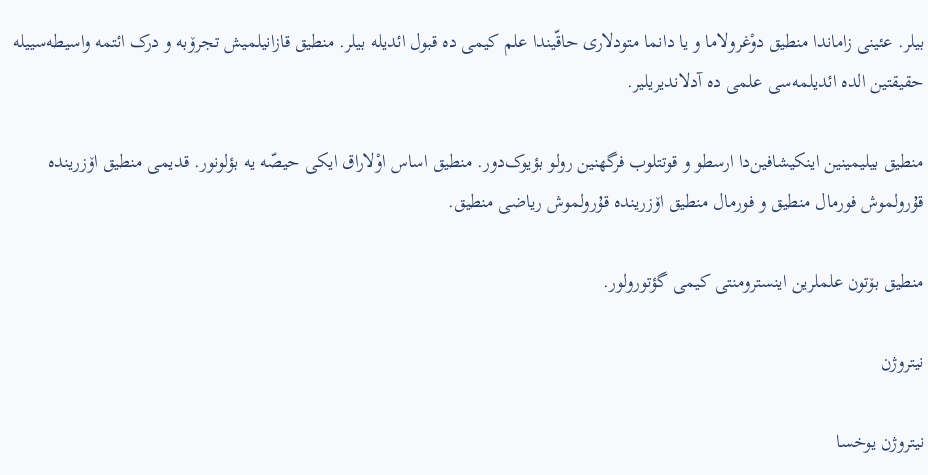بیلر. عئینی زاماندا منطیق دوْغرولاما و یا دانما متودلاری حاقّیندا علم کیمی ده قبول ائدیله بیلر. منطیق قازانیلمیش تجرۆبه و درک ائتمه واسیطه‌سییله حقیقتین الده ائدیلمه‌سی علمی ده آدلاندیریلیر.

منطیق بیلیمینین اینکیشافین‌دا ارسطو و قوتتلوب فرگهنین رولو بؤیوک‌دور. منطیق اساس اوْلاراق ایکی حیصّه یه بؤلونور. قدیمی منطیق اۆزرینده قۇرولموش فورمال منطیق و فورمال منطیق اۆزرینده قۇرولموش ریاضی منطیق.

منطیق بۆتون علملرین اینسترومنتی کیمی گؤتورولور.

نیتروژن

نیتروژن یوخسا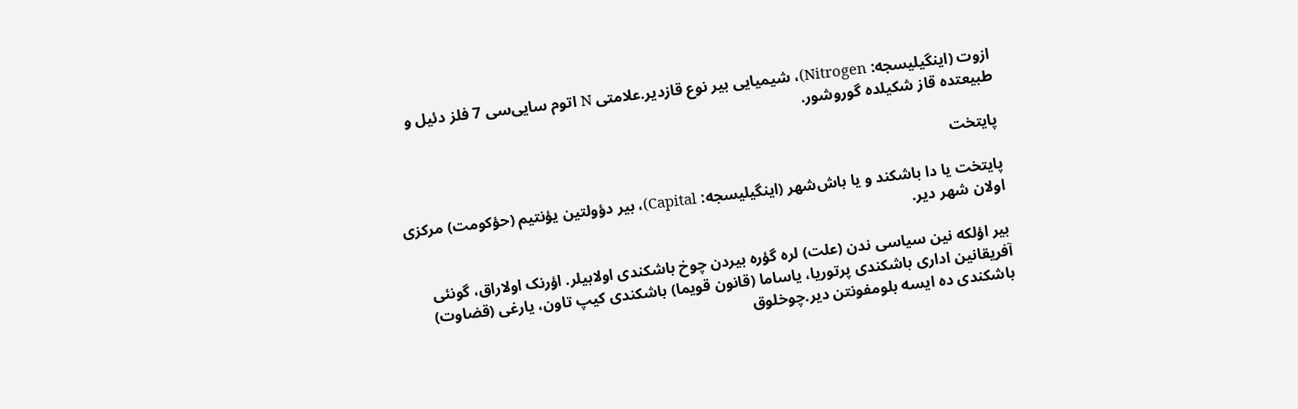ازوت (اینگیلیسجه: Nitrogen)، شیمیایی بیر نوع قازدیر.علامتی N اتوم سایی‌سی 7 فلز دئیل و طبیعتده قاز شکیلده گوروشور.

پایتخت

پایتخت یا دا باشکند و یا باش‌شهر (اینگیلیسجه: Capital)، بیر دؤولتین یؤنتیم (حؤکومت) مرکزی اولان شهر دیر.

بیر اؤلکه نین سیاسی ندن (علت) لره گؤره بیردن چوخ باشکندی اولابیلر. اؤرنک اولاراق، گونئی آفریقانین اداری باشکندی پرتوریا، یاساما (قانون قویما) باشکندی کیپ تاون، یارغی (قضاوت) باشکندی ده ایسه بلومفونتن دیر.چوخلوق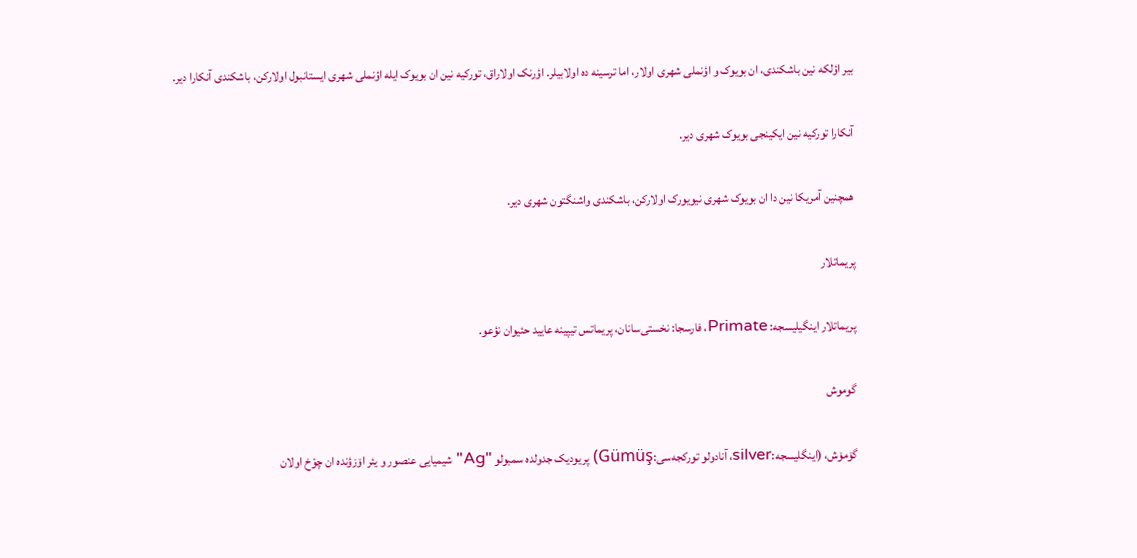بیر اؤلکه نین باشکندی، ان بویوک و اؤنملی شهری اولار، اما ترسینه ده اولابیلر. اؤرنک اولاراق، تورکیه نین ان بویوک ایله اؤنملی شهری ایستانبول اولارکن، باشکندی آنکارا دیر.

آنکارا تورکیه نین ایکینجی بویوک شهری دیر.

همچنین آمریکا نین دا ان بویوک شهری نیویورک اولارکن، باشکندی واشنگتون شهری دیر.

پریماتلار

پریماتلار اینگیلیسجه: Primate، فارسجا: نخستی‌سانان، پریماتس تیپینه عایید حئیوان نؤعو.

گوموش

گۆمۆش، (اینگلیسجه:silver، آنادولو تورکجه‌سی:Gümüş) پریودیک جدولده سمبولو "Ag" شیمیایی عنصور و یئر اۆزؤنده ان چوْخ اولان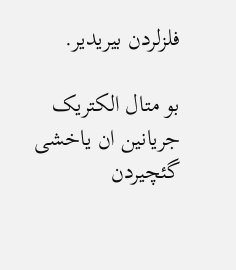فلزلردن بیریدیر.

بو متال الکتریک جریانین ان یاخشی گئچیردن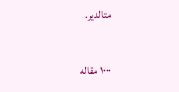متالدیر.

۱۰۰۰ مقاله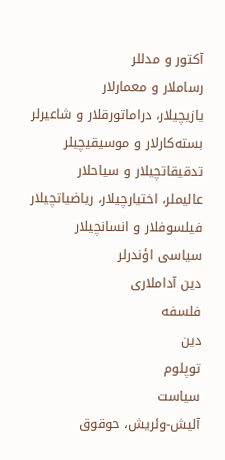آکتور و مدللر
رساملار و معمارلار
یازیچیلار، دراماتورقلار و شاعیرلر
بسته‌کارلار و موسیقیچیلر
تدقیقاتچیلار و سیاحلار
عالیملر، اختیارچیلار، ریاضیاتچیلار
فیلسوفلار و انسانچیلار
سیاسی اؤندرلر
دین آداملاری
فلسفه
دین
توپلوم
سیاست
آلیش-وئریش، حوقوق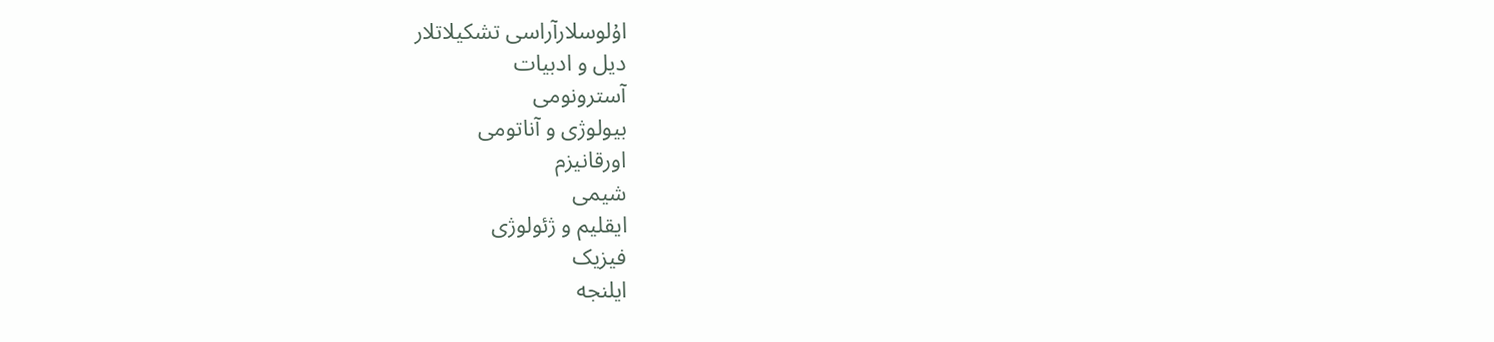اۇلوسلارآراسی تشکیلاتلار
دیل و ادبیات
آسترونومی
بیولوژی و آناتومی
اورقانیزم
شیمی
ایقلیم و ژئولوژی
فیزیک
ایلنجه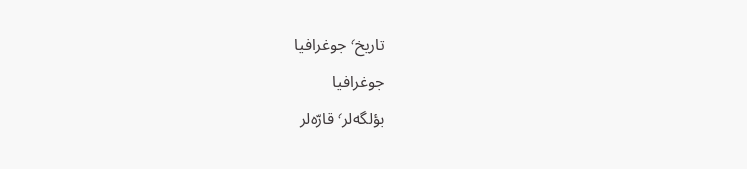تاریخ٬ جوغرافیا
جوغرافیا
بؤلگه‌لر٬ قارّه‌لر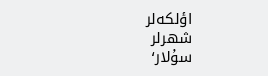اؤلکه‌لر
شهرلر
سۇلار٬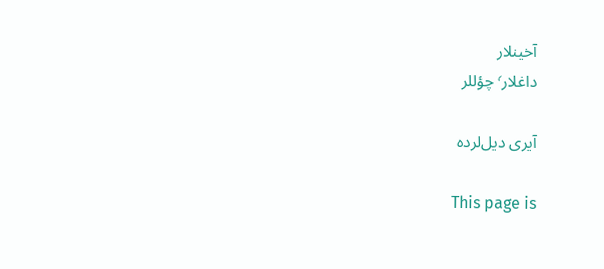آخینلار
داغلار٬ چؤللر

آیری دیل‌لرده

This page is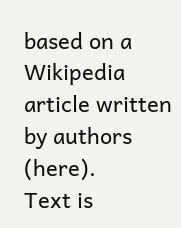based on a Wikipedia article written by authors (here).
Text is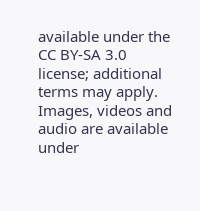available under the CC BY-SA 3.0 license; additional terms may apply.
Images, videos and audio are available under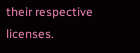their respective licenses.